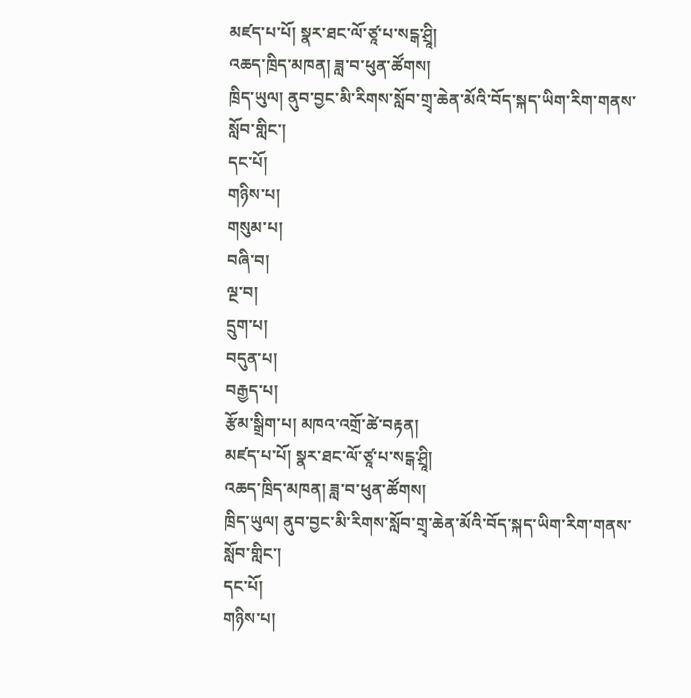མཛད་པ་པོ། སྣར་ཐང་ལོ་ཙཱ་པ་སངྒ་ཤྲཱི།
འཆད་ཁྲིད་མཁན། ཟླ་བ་ཕུན་ཚོགས།
ཁྲིད་ཡུལ། ནུབ་བྱང་མི་རིགས་སློབ་གྲྭ་ཆེན་མོའི་བོད་སྐད་ཡིག་རིག་གནས་སློབ་གླིང་།
དང་པོ།
གཉིས་པ།
གསུམ་པ།
བཞི་བ།
ལྔ་བ།
དྲུག་པ།
བདུན་པ།
བརྒྱད་པ།
རྩོམ་སྒྲིག་པ། མཁའ་འགྲོ་ཚེ་བརྟན།
མཛད་པ་པོ། སྣར་ཐང་ལོ་ཙཱ་པ་སངྒ་ཤྲཱི།
འཆད་ཁྲིད་མཁན། ཟླ་བ་ཕུན་ཚོགས།
ཁྲིད་ཡུལ། ནུབ་བྱང་མི་རིགས་སློབ་གྲྭ་ཆེན་མོའི་བོད་སྐད་ཡིག་རིག་གནས་སློབ་གླིང་།
དང་པོ།
གཉིས་པ།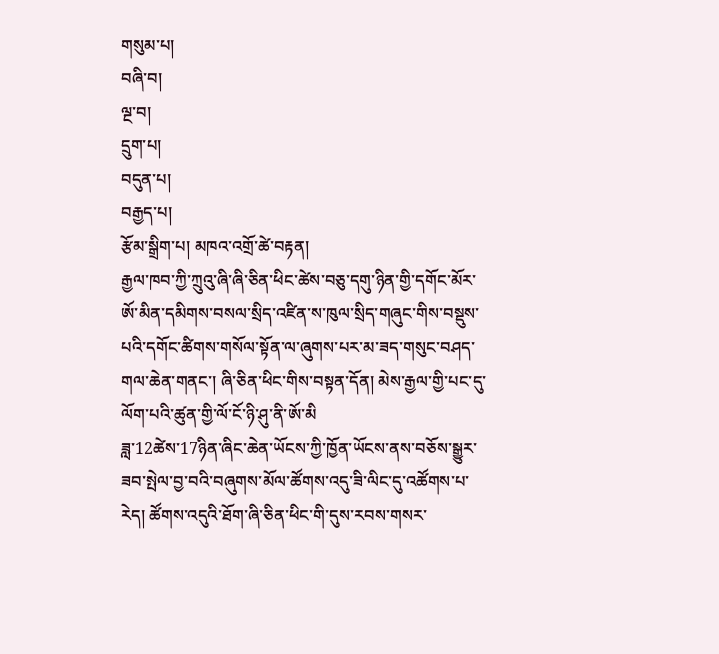གསུམ་པ།
བཞི་བ།
ལྔ་བ།
དྲུག་པ།
བདུན་པ།
བརྒྱད་པ།
རྩོམ་སྒྲིག་པ། མཁའ་འགྲོ་ཚེ་བརྟན།
རྒྱལ་ཁབ་ཀྱི་ཀྲུའུ་ཞི་ཞི་ཅིན་ཕིང་ཚེས་བཅུ་དགུ་ཉིན་གྱི་དགོང་མོར་ཨོ་མིན་དམིགས་བསལ་སྲིད་འཛིན་ས་ཁུལ་སྲིད་གཞུང་གིས་བསྡུས་པའི་དགོང་ཚིགས་གསོལ་སྟོན་ལ་ཞུགས་པར་མ་ཟད་གསུང་བཤད་གལ་ཆེན་གནང་། ཞི་ཅིན་ཕིང་གིས་བསྟན་དོན། མེས་རྒྱལ་གྱི་པང་དུ་ལོག་པའི་ཚུན་གྱི་ལོ་ངོ་ཉི་ཤུ་ནི་ཨོ་མི
ཟླ་12ཚེས་17ཉིན་ཞིང་ཆེན་ཡོངས་ཀྱི་ཁྱོན་ཡོངས་ནས་བཅོས་སྒྱུར་ཟབ་སྤེལ་བྱ་བའི་བཞུགས་མོལ་ཚོགས་འདུ་ཟི་ལིང་དུ་འཚོགས་པ་རེད། ཚོགས་འདུའི་ཐོག་ཞི་ཅིན་ཕིང་གི་དུས་རབས་གསར་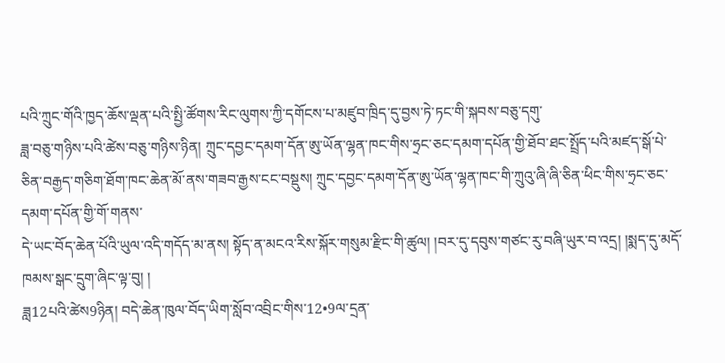པའི་ཀྲུང་གོའི་ཁྱད་ཆོས་ལྡན་པའི་སྤྱི་ཚོགས་རིང་ལུགས་ཀྱི་དགོངས་པ་མཛུབ་ཁྲིད་དུ་བྱས་ཏེ་ཏང་གི་སྐབས་བཅུ་དགུ་
ཟླ་བཅུ་གཉིས་པའི་ཚེས་བཅུ་གཉིས་ཉིན། ཀྲུང་དབྱང་དམག་དོན་ཨུ་ཡོན་ལྷན་ཁང་གིས་ཧྲང་ཅང་དམག་དཔོན་གྱི་ཐོབ་ཐང་སྤྲོད་པའི་མཛད་སྒོ་པེ་ཅིན་བརྒྱད་གཅིག་ཐོག་ཁང་ཆེན་མོ་ནས་གཟབ་རྒྱས་ངང་བསྡུས། ཀྲུང་དབྱང་དམག་དོན་ཨུ་ཡོན་ལྷན་ཁང་གི་ཀྲུའུ་ཞི་ཞི་ཅིན་ཕིང་གིས་ཧྲང་ཅང་དམག་དཔོན་གྱི་གོ་གནས་
དེ་ཡང་བོད་ཆེན་པོའི་ཡུལ་འདི་གདོད་མ་ནས། སྟོད་ན་མངའ་རིས་སྐོར་གསུམ་རྫིང་གི་ཚུལ། །བར་དུ་དབུས་གཙང་རུ་བཞི་ཡུར་བ་འདྲ། །སྨད་དུ་མདོ་ཁམས་སྒང་དྲུག་ཞིང་ལྟ་བུ། །
ཟླ12པའི་ཚེས9ཉིན། བདེ་ཆེན་ཁུལ་བོད་ཡིག་སློབ་འབྲིང་གིས་12•9ལ་དྲན་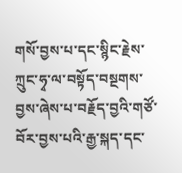གསོ་བྱས་པ་དང་སྙིང་རྗེས་ཀྲུང་ཧྭ་ལ་བསྟོད་བསྔགས་བྱས་ཞེས་པ་བརྗོད་བྱའི་གཙོ་བོར་བྱས་པའི་རྒྱ་སྐད་དང་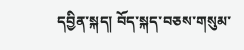དབྱིན་སྐད། བོད་སྐད་བཅས་གསུམ་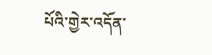པོའི་གྱེར་འདོན་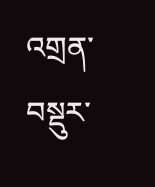འགྲན་བསྡུར་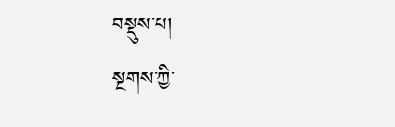བསྡུས་པ།
སྔགས་ཀྱི་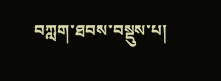བཀླག་ཐབས་བསྡུས་པ།